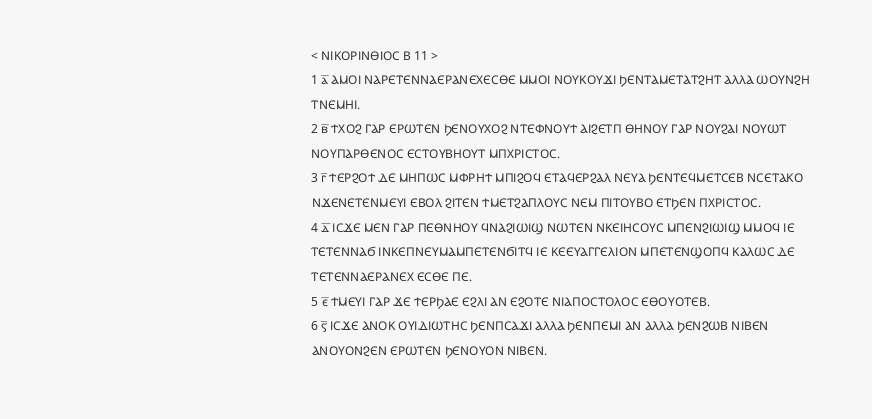< ⲚⲒⲔⲞⲢⲒⲚⲐⲒⲞⲤ Ⲃ 11 >
1 ⲁ̅ ⲀⲘⲞⲒ ⲚⲀⲢⲈⲦⲈⲚⲚⲀⲈⲢⲀⲚⲈⲬⲈⲤⲐⲈ ⲘⲘⲞⲒ ⲚⲞⲨⲔⲞⲨϪⲒ ϦⲈⲚⲦⲀⲘⲈⲦⲀⲦϨⲎⲦ ⲀⲖⲖⲀ ⲰⲞⲨⲚϨⲎ ⲦⲚⲈⲘⲎⲒ.
2 ⲃ̅ ϮⲬⲞϨ ⲄⲀⲢ ⲈⲢⲰⲦⲈⲚ ϦⲈⲚⲞⲨⲬⲞϨ ⲚⲦⲈⲪⲚⲞⲨϮ ⲀⲒϨⲈⲦⲠ ⲐⲎⲚⲞⲨ ⲄⲀⲢ ⲚⲞⲨϨⲀⲒ ⲚⲞⲨⲰⲦ ⲚⲞⲨⲠⲀⲢⲐⲈⲚⲞⲤ ⲈⲤⲦⲞⲨⲂⲎⲞⲨⲦ ⲘⲠⲬⲢⲒⲤⲦⲞⲤ.
3 ⲅ̅ ϮⲈⲢϨⲞϮ ⲆⲈ ⲘⲎⲠⲰⲤ ⲘⲪⲢⲎϮ ⲘⲠⲒϨⲞϤ ⲈⲦⲀϤⲈⲢϨⲀⲖ ⲚⲈⲨⲀ ϦⲈⲚⲦⲈϤⲘⲈⲦⲤⲈⲂ ⲚⲤⲈⲦⲀⲔⲞ ⲚϪⲈⲚⲈⲦⲈⲚⲘⲈⲨⲒ ⲈⲂⲞⲖ ϨⲒⲦⲈⲚ ϮⲘⲈⲦϨⲀⲠⲖⲞⲨⲤ ⲚⲈⲘ ⲠⲒⲦⲞⲨⲂⲞ ⲈⲦϦⲈⲚ ⲠⲬⲢⲒⲤⲦⲞⲤ.
4 ⲇ̅ ⲒⲤϪⲈ ⲘⲈⲚ ⲄⲀⲢ ⲠⲈⲐⲚⲎⲞⲨ ϤⲚⲀϨⲒⲰⲒϢ ⲚⲰⲦⲈⲚ ⲚⲔⲈⲒⲎⲤⲞⲨⲤ ⲘⲠⲈⲚϨⲒⲰⲒϢ ⲘⲘⲞϤ ⲒⲈ ⲦⲈⲦⲈⲚⲚⲀϬ ⲒⲚⲔⲈⲠⲚⲈⲨⲘⲀⲘⲠⲈⲦⲈⲚϬⲒⲦϤ ⲒⲈ ⲔⲈⲈⲨⲀⲄⲄⲈⲖⲒⲞⲚ ⲘⲠⲈⲦⲈⲚϢⲞⲠϤ ⲔⲀⲖⲰⲤ ⲆⲈ ⲦⲈⲦⲈⲚⲚⲀⲈⲢⲀⲚⲈⲬ ⲈⲤⲐⲈ ⲠⲈ.
5 ⲉ̅ ϮⲘⲈⲨⲒ ⲄⲀⲢ ϪⲈ ϮⲈⲢϦⲀⲈ ⲈϨⲖⲒ ⲀⲚ ⲈϨⲞⲦⲈ ⲚⲒⲀⲠⲞⲤⲦⲞⲖⲞⲤ ⲈⲐⲞⲨⲞⲦⲈⲂ.
6 ⲋ̅ ⲒⲤϪⲈ ⲀⲚⲞⲔ ⲞⲨⲒⲆⲒⲰⲦⲎⲤ ϦⲈⲚⲠⲤⲀϪⲒ ⲀⲖⲖⲀ ϦⲈⲚⲠⲈⲘⲒ ⲀⲚ ⲀⲖⲖⲀ ϦⲈⲚϨⲰⲂ ⲚⲒⲂⲈⲚ ⲀⲚⲞⲨⲞⲚϨⲈⲚ ⲈⲢⲰⲦⲈⲚ ϦⲈⲚⲞⲨⲞⲚ ⲚⲒⲂⲈⲚ.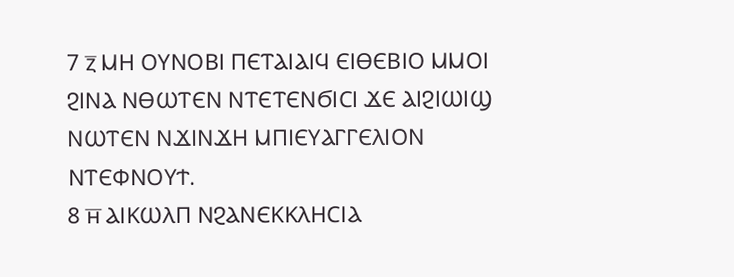7 ⲍ̅ ⲘⲎ ⲞⲨⲚⲞⲂⲒ ⲠⲈⲦⲀⲒⲀⲒϤ ⲈⲒⲐⲈⲂⲒⲞ ⲘⲘⲞⲒ ϨⲒⲚⲀ ⲚⲐⲰⲦⲈⲚ ⲚⲦⲈⲦⲈⲚϬⲒⲤⲒ ϪⲈ ⲀⲒϨⲒⲰⲒϢ ⲚⲰⲦⲈⲚ ⲚϪⲒⲚϪⲎ ⲘⲠⲒⲈⲨⲀⲄⲄⲈⲖⲒⲞⲚ ⲚⲦⲈⲪⲚⲞⲨϮ.
8 ⲏ̅ ⲀⲒⲔⲰⲖⲠ ⲚϨⲀⲚⲈⲔⲔⲖⲎⲤⲒⲀ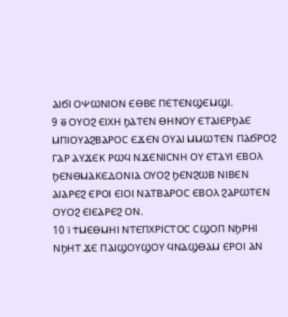ⲀⲒϬⲒ ⲞⲮⲰⲚⲒⲞⲚ ⲈⲐⲂⲈ ⲠⲈⲦⲈⲚϢⲈⲘϢⲒ.
9 ⲑ̅ ⲞⲨⲞϨ ⲈⲒⲬⲎ ϦⲀⲦⲈⲚ ⲐⲎⲚⲞⲨ ⲈⲦⲀⲒⲈⲢϦⲀⲈ ⲘⲠⲒⲞⲨⲀϨⲂⲀⲢⲞⲤ ⲈϪⲈⲚ ⲞⲨⲀⲒ ⲘⲘⲰⲦⲈⲚ ⲠⲀϬⲢⲞϨ ⲄⲀⲢ ⲀⲨϪⲈⲔ ⲢⲰϤ ⲚϪⲈⲚⲒⲤⲚⲎ ⲞⲨ ⲈⲦⲀⲨⲒ ⲈⲂⲞⲖ ϦⲈⲚⲐⲘⲀⲔⲈⲆⲞⲚⲒⲀ ⲞⲨⲞϨ ϦⲈⲚϨⲰⲂ ⲚⲒⲂⲈⲚ ⲀⲒⲀⲢⲈϨ ⲈⲢⲞⲒ ⲈⲒⲞⲒ ⲚⲀⲦⲂⲀⲢⲞⲤ ⲈⲂⲞⲖ ϨⲀⲢⲰⲦⲈⲚ ⲞⲨⲞϨ ⲈⲒⲈⲀⲢⲈϨ ⲞⲚ.
10 ⲓ̅ ϮⲘⲈⲐⲘⲎⲒ ⲚⲦⲈⲠⲬⲢⲒⲤⲦⲞⲤ ⲤϢⲞⲠ ⲚϦⲢⲎⲒ ⲚϦⲎⲦ ϪⲈ ⲠⲀⲒϢⲞⲨϢⲞⲨ ϤⲚⲀϢⲐⲀⲘ ⲈⲢⲞⲒ ⲀⲚ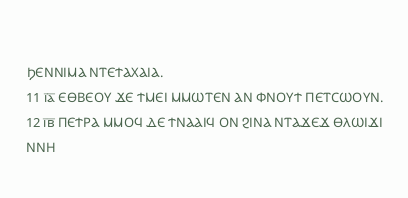ϦⲈⲚⲚⲒⲘⲀ ⲚⲦⲈϮⲀⲬⲀⲒⲀ.
11 ⲓ̅ⲁ̅ ⲈⲐⲂⲈⲞⲨ ϪⲈ ϮⲘⲈⲒ ⲘⲘⲰⲦⲈⲚ ⲀⲚ ⲪⲚⲞⲨϮ ⲠⲈⲦⲤⲰⲞⲨⲚ.
12 ⲓ̅ⲃ̅ ⲠⲈϮⲢⲀ ⲘⲘⲞϤ ⲆⲈ ϮⲚⲀⲀⲒϤ ⲞⲚ ϨⲒⲚⲀ ⲚⲦⲀϪⲈϪ ⲐⲖⲰⲒϪⲒ ⲚⲚⲎ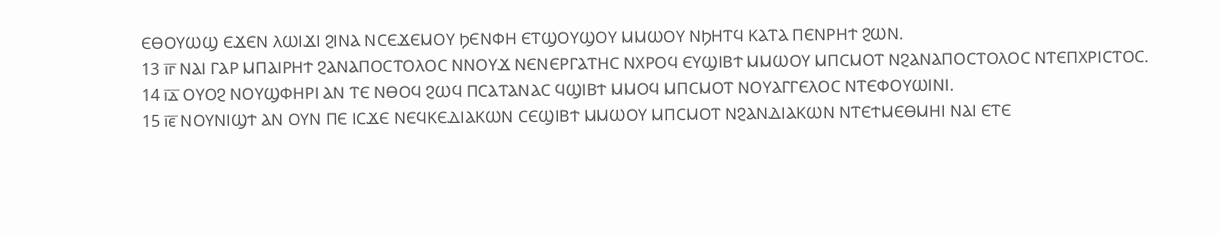ⲈⲐⲞⲨⲰϢ ⲈϪⲈⲚ ⲖⲰⲒϪⲒ ϨⲒⲚⲀ ⲚⲤⲈϪⲈⲘⲞⲨ ϦⲈⲚⲪⲎ ⲈⲦϢⲞⲨϢⲞⲨ ⲘⲘⲰⲞⲨ ⲚϦⲎⲦϤ ⲔⲀⲦⲀ ⲠⲈⲚⲢⲎϮ ϨⲰⲚ.
13 ⲓ̅ⲅ̅ ⲚⲀⲒ ⲄⲀⲢ ⲘⲠⲀⲒⲢⲎϮ ϨⲀⲚⲀⲠⲞⲤⲦⲞⲖⲞⲤ ⲚⲚⲞⲨϪ ⲚⲈⲚⲈⲢⲄⲀⲦⲎⲤ ⲚⲬⲢⲞϤ ⲈⲨϢⲒⲂϮ ⲘⲘⲰⲞⲨ ⲘⲠⲤⲘⲞⲦ ⲚϨⲀⲚⲀⲠⲞⲤⲦⲞⲖⲞⲤ ⲚⲦⲈⲠⲬⲢⲒⲤⲦⲞⲤ.
14 ⲓ̅ⲇ̅ ⲞⲨⲞϨ ⲚⲞⲨϢⲪⲎⲢⲒ ⲀⲚ ⲦⲈ ⲚⲐⲞϤ ϨⲰϤ ⲠⲤⲀⲦⲀⲚⲀⲤ ϤϢⲒⲂϮ ⲘⲘⲞϤ ⲘⲠⲤⲘⲞⲦ ⲚⲞⲨⲀⲄⲄⲈⲖⲞⲤ ⲚⲦⲈⲪⲞⲨⲰⲒⲚⲒ.
15 ⲓ̅ⲉ̅ ⲚⲞⲨⲚⲒϢϮ ⲀⲚ ⲞⲨⲚ ⲠⲈ ⲒⲤϪⲈ ⲚⲈϤⲔⲈⲆⲒⲀⲔⲰⲚ ⲤⲈϢⲒⲂϮ ⲘⲘⲰⲞⲨ ⲘⲠⲤⲘⲞⲦ ⲚϨⲀⲚⲆⲒⲀⲔⲰⲚ ⲚⲦⲈϮⲘⲈⲐⲘⲎⲒ ⲚⲀⲒ ⲈⲦⲈ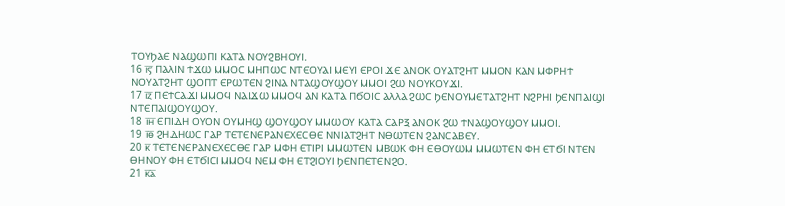ⲦⲞⲨϦⲀⲈ ⲚⲀϢⲰⲠⲒ ⲔⲀⲦⲀ ⲚⲞⲨϨⲂⲎⲞⲨⲒ.
16 ⲓ̅ⲋ̅ ⲠⲀⲖⲒⲚ ϮϪⲰ ⲘⲘⲞⲤ ⲘⲎⲠⲰⲤ ⲚⲦⲈⲞⲨⲀⲒ ⲘⲈⲨⲒ ⲈⲢⲞⲒ ϪⲈ ⲀⲚⲞⲔ ⲞⲨⲀⲦϨⲎⲦ ⲘⲘⲞⲚ ⲔⲀⲚ ⲘⲪⲢⲎϮ ⲚⲞⲨⲀⲦϨⲎⲦ ϢⲞⲠⲦ ⲈⲢⲰⲦⲈⲚ ϨⲒⲚⲀ ⲚⲦⲀϢⲞⲨϢⲞⲨ ⲘⲘⲞⲒ ϨⲰ ⲚⲞⲨⲔⲞⲨϪⲒ.
17 ⲓ̅ⲍ̅ ⲠⲈϮⲤⲀϪⲒ ⲘⲘⲞϤ ⲚⲀⲒϪⲰ ⲘⲘⲞϤ ⲀⲚ ⲔⲀⲦⲀ ⲠϬⲞⲒⲤ ⲀⲖⲖⲀ ϨⲰⲤ ϦⲈⲚⲞⲨⲘⲈⲦⲀⲦϨⲎⲦ ⲚϨⲢⲎⲒ ϦⲈⲚⲠⲀⲒϢⲒ ⲚⲦⲈⲠⲀⲒϢⲞⲨϢⲞⲨ.
18 ⲓ̅ⲏ̅ ⲈⲠⲒⲆⲎ ⲞⲨⲞⲚ ⲞⲨⲘⲎϢ ϢⲞⲨϢⲞⲨ ⲘⲘⲰⲞⲨ ⲔⲀⲦⲀ ⲤⲀⲢⲜ ⲀⲚⲞⲔ ϨⲰ ϮⲚⲀϢⲞⲨϢⲞⲨ ⲘⲘⲞⲒ.
19 ⲓ̅ⲑ̅ ϨⲎⲆⲎⲰⲤ ⲄⲀⲢ ⲦⲈⲦⲈⲚⲈⲢⲀⲚⲈⲬⲈⲤⲐⲈ ⲚⲚⲒⲀⲦϨⲎⲦ ⲚⲐⲰⲦⲈⲚ ϨⲀⲚⲤⲀⲂⲈⲨ.
20 ⲕ̅ ⲦⲈⲦⲈⲚⲈⲢⲀⲚⲈⲬⲈⲤⲐⲈ ⲄⲀⲢ ⲘⲪⲎ ⲈⲦⲒⲢⲒ ⲘⲘⲰⲦⲈⲚ ⲘⲂⲰⲔ ⲪⲎ ⲈⲐⲞⲨⲰⲘ ⲘⲘⲰⲦⲈⲚ ⲪⲎ ⲈⲦϬⲒ ⲚⲦⲈⲚ ⲐⲎⲚⲞⲨ ⲪⲎ ⲈⲦϬⲒⲤⲒ ⲘⲘⲞϤ ⲚⲈⲘ ⲪⲎ ⲈⲦϨⲒⲞⲨⲒ ϦⲈⲚⲠⲈⲦⲈⲚϨⲞ.
21 ⲕ̅ⲁ̅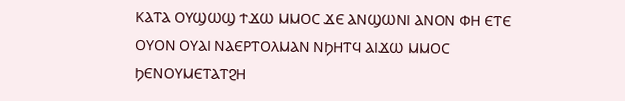ⲔⲀⲦⲀ ⲞⲨϢⲰϢ ϮϪⲰ ⲘⲘⲞⲤ ϪⲈ ⲀⲚϢⲰⲚⲒ ⲀⲚⲞⲚ ⲪⲎ ⲈⲦⲈ ⲞⲨⲞⲚ ⲞⲨⲀⲒ ⲚⲀⲈⲢⲦⲞⲖⲘⲀⲚ ⲚϦⲎⲦϤ ⲀⲒϪⲰ ⲘⲘⲞⲤ ϦⲈⲚⲞⲨⲘⲈⲦⲀⲦϨⲎ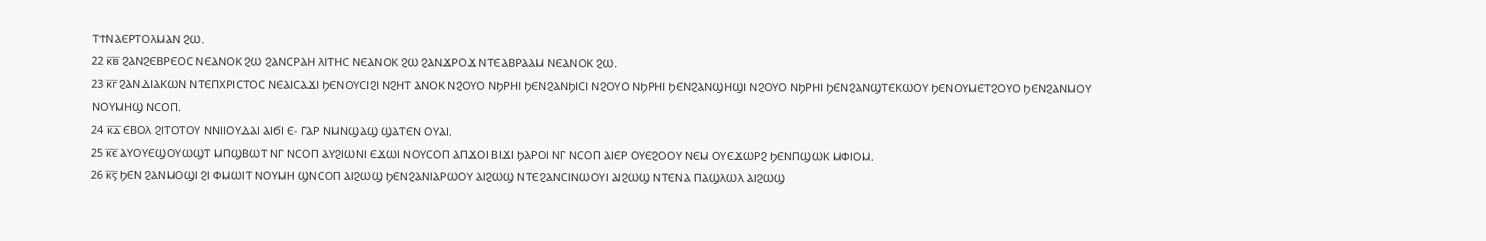ⲦϮⲚⲀⲈⲢⲦⲞⲖⲘⲀⲚ ϨⲰ.
22 ⲕ̅ⲃ̅ ϨⲀⲚϨⲈⲂⲢⲈⲞⲤ ⲚⲈⲀⲚⲞⲔ ϨⲰ ϨⲀⲚⲤⲢⲀⲎ ⲖⲒⲦⲎⲤ ⲚⲈⲀⲚⲞⲔ ϨⲰ ϨⲀⲚϪⲢⲞϪ ⲚⲦⲈⲀⲂⲢⲀⲀⲘ ⲚⲈⲀⲚⲞⲔ ϨⲰ.
23 ⲕ̅ⲅ̅ ϨⲀⲚⲆⲒⲀⲔⲰⲚ ⲚⲦⲈⲠⲬⲢⲒⲤⲦⲞⲤ ⲚⲈⲀⲒⲤⲀϪⲒ ϦⲈⲚⲞⲨⲤⲒϨⲒ ⲚϨⲎⲦ ⲀⲚⲞⲔ ⲚϨⲞⲨⲞ ⲚϦⲢⲎⲒ ϦⲈⲚϨⲀⲚϦⲒⲤⲒ ⲚϨⲞⲨⲞ ⲚϦⲢⲎⲒ ϦⲈⲚϨⲀⲚϢⲎϢⲒ ⲚϨⲞⲨⲞ ⲚϦⲢⲎⲒ ϦⲈⲚϨⲀⲚϢⲦⲈⲔⲰⲞⲨ ϦⲈⲚⲞⲨⲘⲈⲦϨⲞⲨⲞ ϦⲈⲚϨⲀⲚⲘⲞⲨ ⲚⲞⲨⲘⲎϢ ⲚⲤⲞⲠ.
24 ⲕ̅ⲇ̅ ⲈⲂⲞⲖ ϨⲒⲦⲞⲦⲞⲨ ⲚⲚⲒⲒⲞⲨⲆⲀⲒ ⲀⲒϬⲒ Ⲉ- ⲄⲀⲢ ⲚⲘⲚϢⲀϢ ϢⲀⲦⲈⲚ ⲞⲨⲀⲒ.
25 ⲕ̅ⲉ̅ ⲀⲨⲞⲨⲈϢⲞⲨⲰϢⲦ ⲘⲠϢⲂⲰⲦ ⲚⲄ ⲚⲤⲞⲠ ⲀⲨϨⲒⲰⲚⲒ ⲈϪⲰⲒ ⲚⲞⲨⲤⲞⲠ ⲀⲠϪⲞⲒ ⲂⲒϪⲒ ϦⲀⲢⲞⲒ ⲚⲄ ⲚⲤⲞⲠ ⲀⲒⲈⲢ ⲞⲨⲈϨⲞⲞⲨ ⲚⲈⲘ ⲞⲨⲈϪⲰⲢϨ ϦⲈⲚⲠϢⲰⲔ ⲘⲪⲒⲞⲘ.
26 ⲕ̅ⲋ̅ ϦⲈⲚ ϨⲀⲚⲘⲞϢⲒ ϨⲒ ⲪⲘⲰⲒⲦ ⲚⲞⲨⲘⲎ ϢⲚⲤⲞⲠ ⲀⲒϨⲰϢ ϦⲈⲚϨⲀⲚⲒⲀⲢⲰⲞⲨ ⲀⲒϨⲰϢ ⲚⲦⲈϨⲀⲚⲤⲒⲚⲰⲞⲨⲒ ⲀⲒϨⲰϢ ⲚⲦⲈⲚⲀ ⲠⲀϢⲖⲰⲖ ⲀⲒϨⲰϢ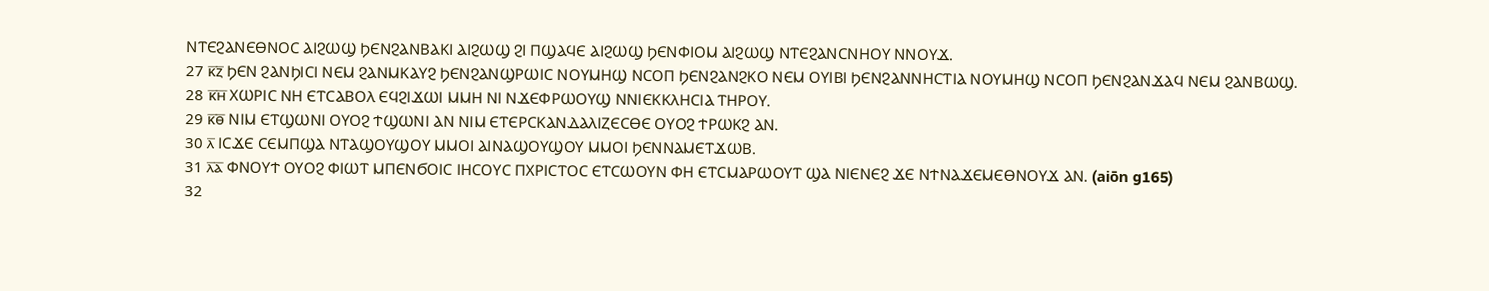ⲚⲦⲈϨⲀⲚⲈⲐⲚⲞⲤ ⲀⲒϨⲰϢ ϦⲈⲚϨⲀⲚⲂⲀⲔⲒ ⲀⲒϨⲰϢ ϨⲒ ⲠϢⲀϤⲈ ⲀⲒϨⲰϢ ϦⲈⲚⲪⲒⲞⲘ ⲀⲒϨⲰϢ ⲚⲦⲈϨⲀⲚⲤⲚⲎⲞⲨ ⲚⲚⲞⲨϪ.
27 ⲕ̅ⲍ̅ ϦⲈⲚ ϨⲀⲚϦⲒⲤⲒ ⲚⲈⲘ ϨⲀⲚⲘⲔⲀⲨϨ ϦⲈⲚϨⲀⲚϢⲢⲰⲒⲤ ⲚⲞⲨⲘⲎϢ ⲚⲤⲞⲠ ϦⲈⲚϨⲀⲚϨⲔⲞ ⲚⲈⲘ ⲞⲨⲒⲂⲒ ϦⲈⲚϨⲀⲚⲚⲎⲤⲦⲒⲀ ⲚⲞⲨⲘⲎϢ ⲚⲤⲞⲠ ϦⲈⲚϨⲀⲚϪⲀϤ ⲚⲈⲘ ϨⲀⲚⲂⲰϢ.
28 ⲕ̅ⲏ̅ ⲬⲰⲢⲒⲤ ⲚⲎ ⲈⲦⲤⲀⲂⲞⲖ ⲈϤϨⲒϪⲰⲒ ⲘⲘⲎ ⲚⲒ ⲚϪⲈⲪⲢⲰⲞⲨϢ ⲚⲚⲒⲈⲔⲔⲖⲎⲤⲒⲀ ⲦⲎⲢⲞⲨ.
29 ⲕ̅ⲑ̅ ⲚⲒⲘ ⲈⲦϢⲰⲚⲒ ⲞⲨⲞϨ ϮϢⲰⲚⲒ ⲀⲚ ⲚⲒⲘ ⲈⲦⲈⲢⲤⲔⲀⲚⲆⲀⲖⲒⲌⲈⲤⲐⲈ ⲞⲨⲞϨ ϮⲢⲰⲔϨ ⲀⲚ.
30 ⲗ̅ ⲒⲤϪⲈ ⲤⲈⲘⲠϢⲀ ⲚⲦⲀϢⲞⲨϢⲞⲨ ⲘⲘⲞⲒ ⲀⲒⲚⲀϢⲞⲨϢⲞⲨ ⲘⲘⲞⲒ ϦⲈⲚⲚⲀⲘⲈⲦϪⲰⲂ.
31 ⲗ̅ⲁ̅ ⲪⲚⲞⲨϮ ⲞⲨⲞϨ ⲪⲒⲰⲦ ⲘⲠⲈⲚϬⲞⲒⲤ ⲒⲎⲤⲞⲨⲤ ⲠⲬⲢⲒⲤⲦⲞⲤ ⲈⲦⲤⲰⲞⲨⲚ ⲪⲎ ⲈⲦⲤⲘⲀⲢⲰⲞⲨⲦ ϢⲀ ⲚⲒⲈⲚⲈϨ ϪⲈ ⲚϮⲚⲀϪⲈⲘⲈⲐⲚⲞⲨϪ ⲀⲚ. (aiōn g165)
32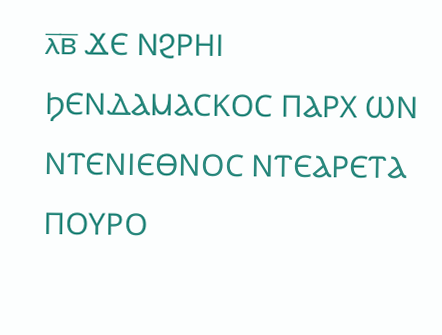ⲗ̅ⲃ̅ ϪⲈ ⲚϨⲢⲎⲒ ϦⲈⲚⲆⲀⲘⲀⲤⲔⲞⲤ ⲠⲀⲢⲬ ⲰⲚ ⲚⲦⲈⲚⲒⲈⲐⲚⲞⲤ ⲚⲦⲈⲀⲢⲈⲦⲀ ⲠⲞⲨⲢⲞ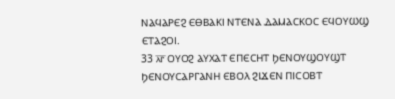ⲚⲀϤⲀⲢⲈϨ ⲈⲐⲂⲀⲔⲒ ⲚⲦⲈⲚⲀ ⲆⲀⲘⲀⲤⲔⲞⲤ ⲈϤⲞⲨⲰϢ ⲈⲦⲀϨⲞⲒ.
33 ⲗ̅ⲅ̅ ⲞⲨⲞϨ ⲀⲨⲬⲀⲦ ⲈⲠⲈⲤⲎⲦ ϦⲈⲚⲞⲨϢⲞⲨϢⲦ ϦⲈⲚⲞⲨⲤⲀⲢⲄⲀⲚⲎ ⲈⲂⲞⲖ ϨⲒϪⲈⲚ ⲠⲒⲤⲞⲂⲦ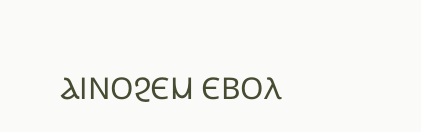ⲀⲒⲚⲞϨⲈⲘ ⲈⲂⲞⲖ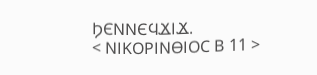ϦⲈⲚⲚⲈϤϪⲒϪ.
< ⲚⲒⲔⲞⲢⲒⲚⲐⲒⲞⲤ Ⲃ 11 >